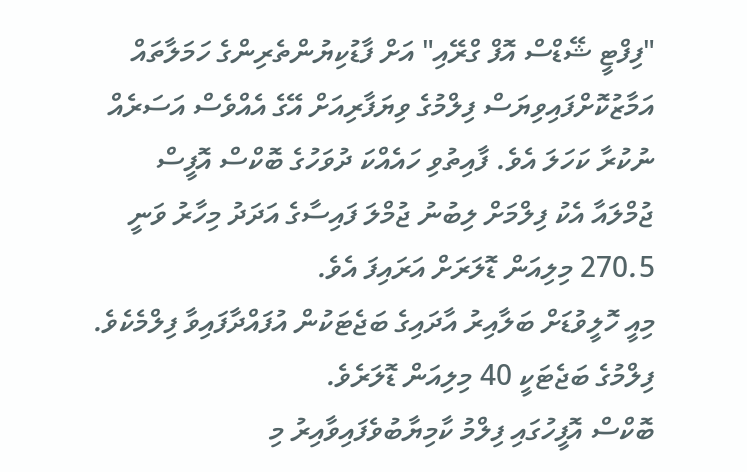"ފިފްޓީ ޝޭޑްސް އޮފް ގްރޭއި" އަށް ފާޑުކިޔުންތެރިންގެ ހަމަލާތައް އަމާޒުކޮށްފައިވިޔަސް ފިލްމުގެ ވިޔަފާރިއަށް އޭގެ އެއްވެސް އަސަރެއް ނުކުރާ ކަހަލަ އެވެ. ފާއިތުވި ހައެއްކަ ދުވަހުގެ ބޮކްސް އޮފީސް ޖުމްލައާ އެކު ފިލްމަށް ލިބުނު ޖުމްލަ ފައިސާގެ އަދަދު މިހާރު ވަނީ 270.5 މިލިއަން ޑޮލަރަށް އަރައިފަ އެވެ.
މިއީ ހޮލީވުޑަށް ބަލާއިރު އާދައިގެ ބަޖެޓަކުން އުފައްދާފައިވާ ފިލްމެކެވެ. ފިލްމުގެ ބަޖެޓަކީ 40 މިލިއަން ޑޮލަރެވެ.
ބޮކްސް އޮފީހުގައި ފިލްމު ކާމިޔާބުވެފައިވާއިރު މި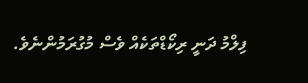ފިލްމު ދަނީ ރިކޯޑްތަކެއް ވެސް މުގުރަމުންނެވެ.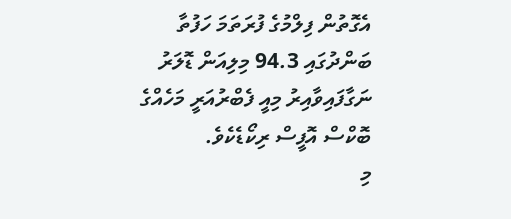އެގޮތުން ފިލްމުގެ ފުރަތަމަ ހަފުތާ ބަންދުގައި 94.3 މިލިއަން ޑޮލަރު ނަގާފައިވާއިރު މިއީ ފެބްރުއަރީ މަހެއްގެ ބޮކްސް އޮފީސް ރިކޯޑެކެވެ.
މި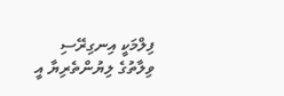ފިލްމަކީ އިނގިރޭސި ވިލާތުގެ ލިޔުންތެރިޔާ އީ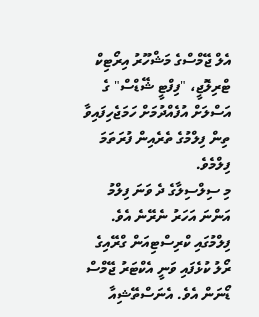އެލް ޖޭމްސްގެ މަޝްހޫރު އިރޯޓިކް ޓްރިލޮޖީ، "ފިފްޓީ ޝޭޑްސް" ގެ އަސްލަށް އުފެއްދުމަށް ހަމަޖެހިފައިވާ ތިން ފިލްމުގެ ތެރެއިން ފުރަތަމަ ފިލްމެވެ.
މި ސިލްސިލާގެ ދެ ވަނަ ފިލްމު އަންނަ އަހަރު ނެރޭނެ އެވެ.
ފިލްމުގައި ކްރިސްޓިއަން ގްރޭއިގެ ރޯލު ކުޅެފައި ވަނީ އެކްޓަރު ޖޭމްސް ޑޯނަން އެވެ. އެނަސްތޭޝިއާ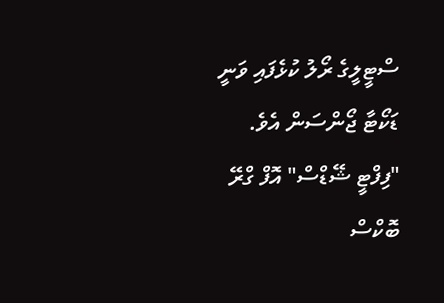ސްޓީލީގެ ރޯލު ކުޅެފައި ވަނީ ޑަކޯޓާ ޖޯންސަން އެވެ.
"ފިފްޓީ ޝޭޑްސް" އޮފް ގްރޭ ބޮކްސް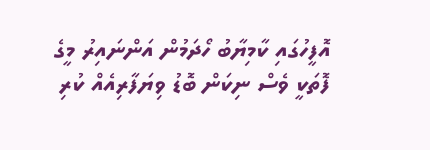އޮފީހުގައި ކާމިޔާބު ހޯދަމުން އަންނައިރު މީގެ ފޮތަކީ ވެސް ނިކަން ބޮޑު ވިޔަފާރިއެއް ކުރި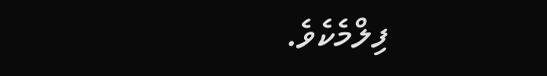ފިލްމެކެވެ.